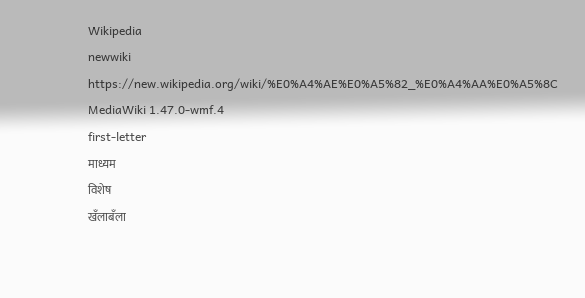Wikipedia
newwiki
https://new.wikipedia.org/wiki/%E0%A4%AE%E0%A5%82_%E0%A4%AA%E0%A5%8C
MediaWiki 1.47.0-wmf.4
first-letter
माध्यम
विशेष
खँलाबँला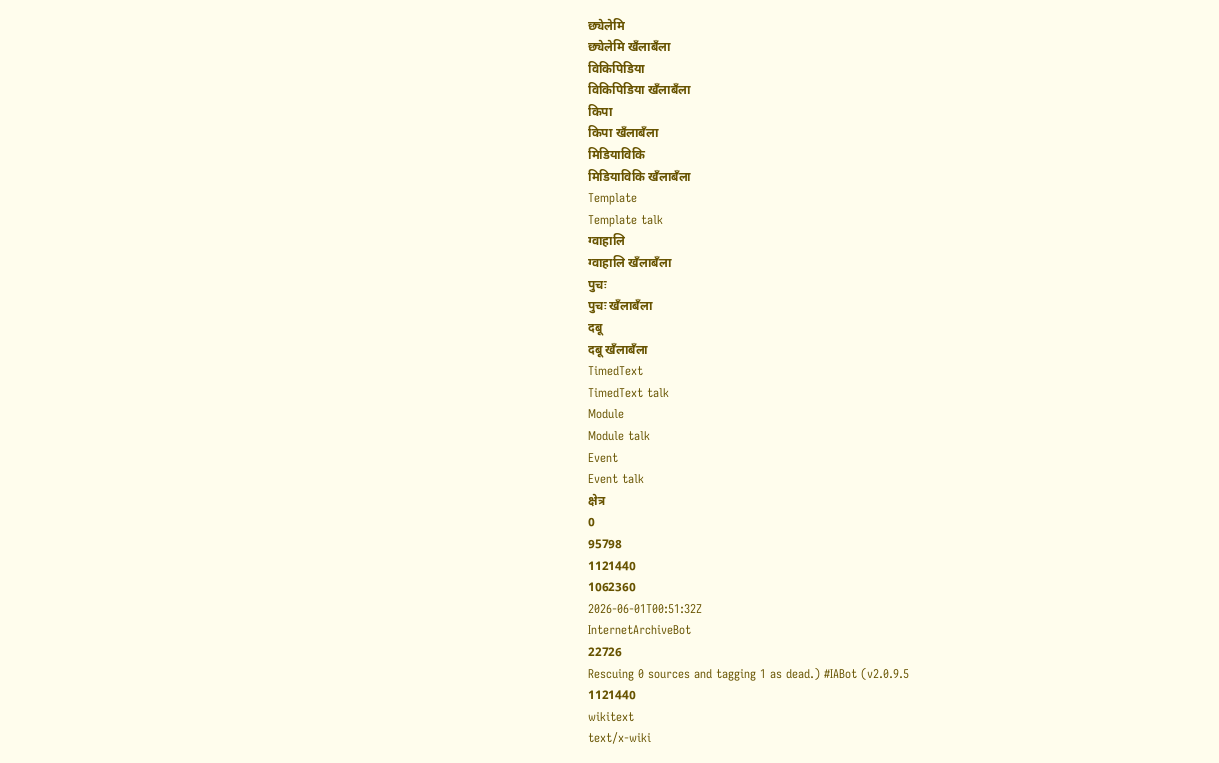छ्येलेमि
छ्येलेमि खँलाबँला
विकिपिडिया
विकिपिडिया खँलाबँला
किपा
किपा खँलाबँला
मिडियाविकि
मिडियाविकि खँलाबँला
Template
Template talk
ग्वाहालि
ग्वाहालि खँलाबँला
पुचः
पुचः खँलाबँला
दबू
दबू खँलाबँला
TimedText
TimedText talk
Module
Module talk
Event
Event talk
क्षेत्र
0
95798
1121440
1062360
2026-06-01T00:51:32Z
InternetArchiveBot
22726
Rescuing 0 sources and tagging 1 as dead.) #IABot (v2.0.9.5
1121440
wikitext
text/x-wiki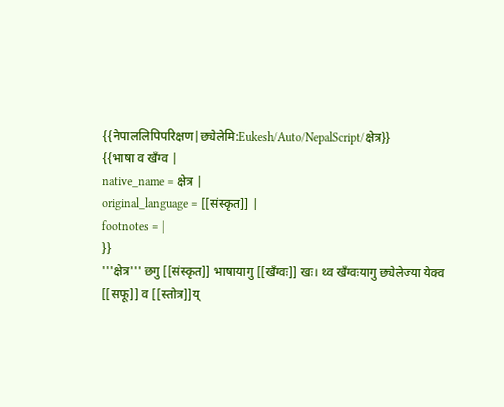{{नेपाललिपिपरिक्षण|छ्येलेमि:Eukesh/Auto/NepalScript/क्षेत्र}}
{{भाषा व खँग्व |
native_name = क्षेत्र |
original_language = [[संस्कृत]] |
footnotes = |
}}
'''क्षेत्र''' छगु [[संस्कृत]] भाषायागु [[खँग्वः]] खः। थ्व खँग्वःयागु छ्येलेज्या येक्व [[सफू]] व [[स्तोत्र]]य्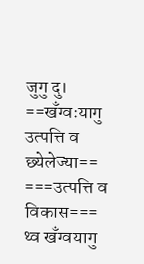जुगु दु।
==खँग्वःयागु उत्पत्ति व छ्येलेज्या==
===उत्पत्ति व विकास===
थ्व खँग्वयागु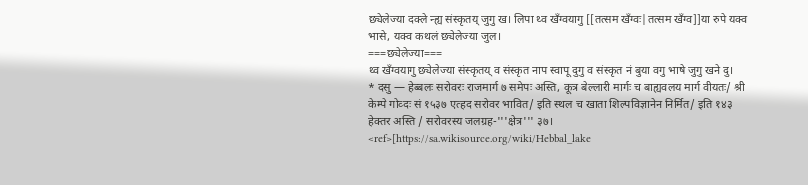छ्येलेज्या दक्ले न्ह्य संस्कृतय् जुगु ख। लिपा थ्व खँग्वयागु [[तत्सम खँग्वः|तत्सम खँग्व]]या रुपे यक्व भासे, यक्व कथलं छ्येलेज्या जुल।
===छ्येलेज्या===
थ्व खँग्वयागु छ्येलेज्या संस्कृतय् व संस्कृत नाप स्वापू दुगु व संस्कृत नं बुया वगु भाषे जुगु खने दु।
* दसु — हेब्बलः सरोवरः राजमार्ग ७ समेपः अस्ति, कूत्र बेल्लारी मार्गः च बाह्यवलय मार्ग वीयतः/ श्री केम्पे गोव्दः सं १५३७ एत्हद सरोवर भावित/ इति स्थल च खाता शिल्पविज्ञानेन निर्मित/ इति १४३ हेक्तर अस्ति / सरोवरस्य जलग्रह-'''क्षेत्र''' ३७। <ref>[https://sa.wikisource.org/wiki/Hebbal_lake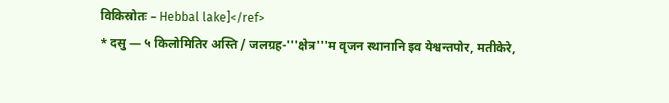विकिस्रोतः – Hebbal lake]</ref>
* दसु — ५ किलोमितिर अस्ति / जलग्रह-'''क्षेत्र'''म वृजन स्थानानि इव येश्वन्तपोर, मतीकेरे,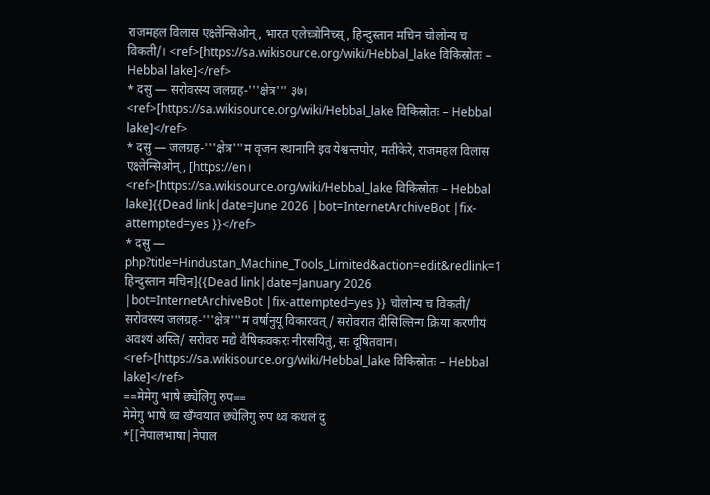राजमहल विलास एक्ष्तेन्सिओन्, भारत एलेच्त्रोनिच्स्, हिन्दुस्तान मचिन चोलोन्य च विकती/। <ref>[https://sa.wikisource.org/wiki/Hebbal_lake विकिस्रोतः – Hebbal lake]</ref>
* दसु — सरोवरस्य जलग्रह-'''क्षेत्र''' ३७। <ref>[https://sa.wikisource.org/wiki/Hebbal_lake विकिस्रोतः – Hebbal lake]</ref>
* दसु — जलग्रह-'''क्षेत्र'''म वृजन स्थानानि इव येश्वन्तपोर, मतीकेरे, राजमहल विलास एक्ष्तेन्सिओन्, [https://en। <ref>[https://sa.wikisource.org/wiki/Hebbal_lake विकिस्रोतः – Hebbal lake]{{Dead link|date=June 2026 |bot=InternetArchiveBot |fix-attempted=yes }}</ref>
* दसु — php?title=Hindustan_Machine_Tools_Limited&action=edit&redlink=1 हिन्दुस्तान मचिन]{{Dead link|date=January 2026 |bot=InternetArchiveBot |fix-attempted=yes }} चोलोन्य च विकती/ सरोवरस्य जलग्रह-'''क्षेत्र'''म वर्षानुयू विकारवत्/ सरोवरात दीसिल्तिन्ग क्रिया करणीयं अवश्यं अस्ति/ सरोवरः मद्ये वैषिकवकरः नीरसयितुं, सः दूषितवान। <ref>[https://sa.wikisource.org/wiki/Hebbal_lake विकिस्रोतः – Hebbal lake]</ref>
==मेमेगु भाषे छ्येलिगु रुप==
मेमेगु भाषे थ्व खँग्वयात छ्येलिगु रुप थ्व कथलं दु
*[[नेपालभाषा|नेपाल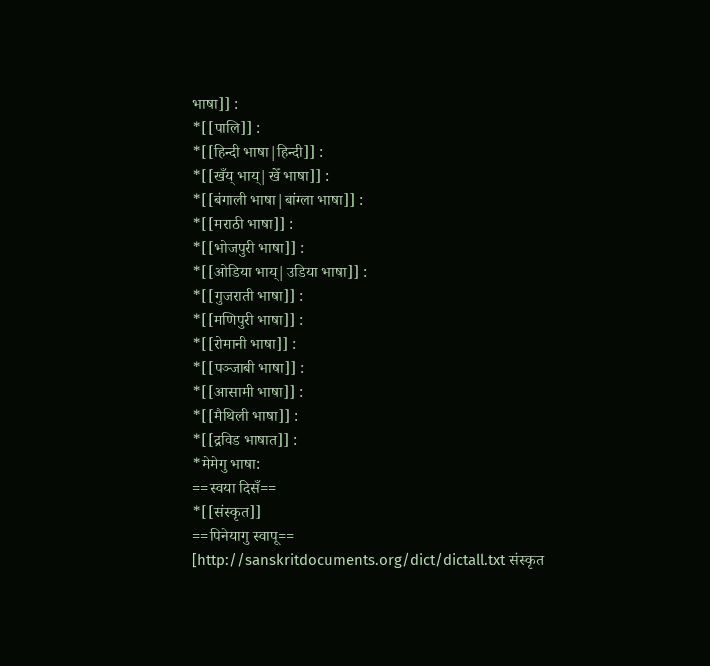भाषा]] :
*[[पालि]] :
*[[हिन्दी भाषा|हिन्दी]] :
*[[खँय् भाय्|खेँ भाषा]] :
*[[बंगाली भाषा|बांग्ला भाषा]] :
*[[मराठी भाषा]] :
*[[भोजपुरी भाषा]] :
*[[ओडिया भाय्|उडिया भाषा]] :
*[[गुजराती भाषा]] :
*[[मणिपुरी भाषा]] :
*[[रोमानी भाषा]] :
*[[पञ्जाबी भाषा]] :
*[[आसामी भाषा]] :
*[[मैथिली भाषा]] :
*[[द्रविड भाषात]] :
*मेमेगु भाषा:
==स्वया दिसँ==
*[[संस्कृत]]
==पिनेयागु स्वापू==
[http://sanskritdocuments.org/dict/dictall.txt संस्कृत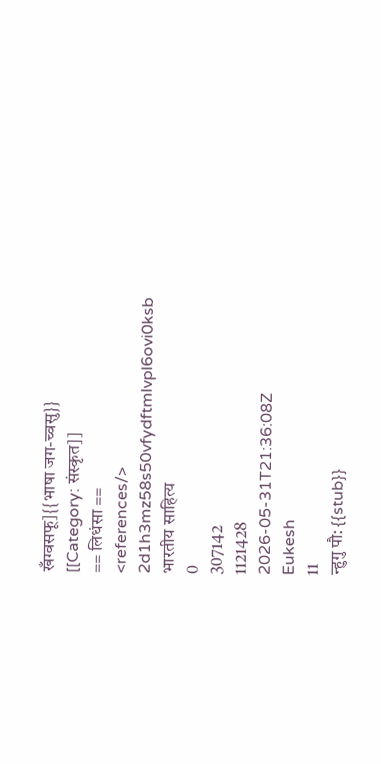खँग्वसफू]{{भाषा जग-च्वसु}}
[[Category: संस्कृत]]
== लिधंसा ==
<references/>
2d1h3mz58s50vfydftmlvpl6ovi0ksb
भारतीय साहित्य
0
307142
1121428
2026-05-31T21:36:08Z
Eukesh
11
न्हुगु पौ: {{stub}}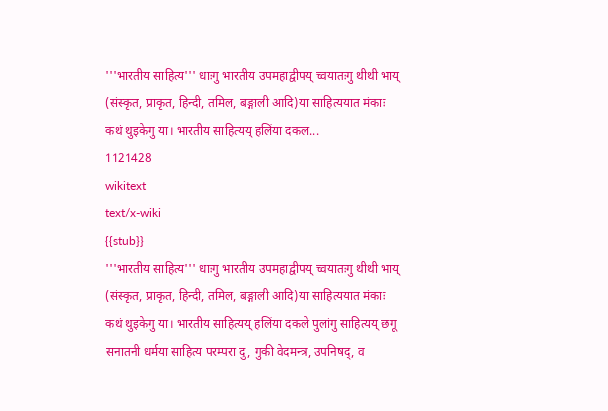'''भारतीय साहित्य''' धाःगु भारतीय उपमहाद्वीपय् च्वयातःगु थीथी भाय् (संस्कृत, प्राकृत, हिन्दी, तमिल, बङ्गाली आदि)या साहित्ययात मंकाः कथं थुइकेगु या। भारतीय साहित्यय् हलिंया दकल...
1121428
wikitext
text/x-wiki
{{stub}}
'''भारतीय साहित्य''' धाःगु भारतीय उपमहाद्वीपय् च्वयातःगु थीथी भाय् (संस्कृत, प्राकृत, हिन्दी, तमिल, बङ्गाली आदि)या साहित्ययात मंकाः कथं थुइकेगु या। भारतीय साहित्यय् हलिंया दकले पुलांगु साहित्यय् छगू सनातनी धर्मया साहित्य परम्परा दु, गुकी वेदमन्त्र, उपनिषद्, व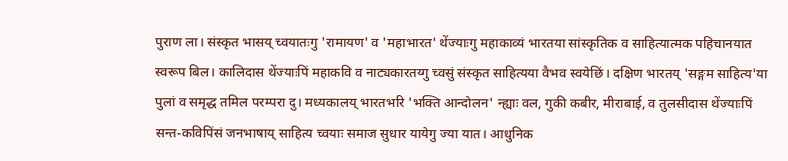पुराण ला। संस्कृत भासय् च्वयातःगु 'रामायण' व 'महाभारत' थेंज्याःगु महाकाव्यं भारतया सांस्कृतिक व साहित्यात्मक पहिचानयात स्वरूप बिल। कालिदास थेंज्याःपिं महाकवि व नाट्यकारतय्गु च्वसुं संस्कृत साहित्यया वैभव स्वयेछिं। दक्षिण भारतय् 'सङ्गम साहित्य'या पुलां व समृद्ध तमिल परम्परा दु। मध्यकालय् भारतभरि 'भक्ति आन्दोलन' न्ह्याः वल, गुकी कबीर, मीराबाई, व तुलसीदास थेंज्याःपिं सन्त-कविपिंसं जनभाषाय् साहित्य च्वयाः समाज सुधार यायेगु ज्या यात। आधुनिक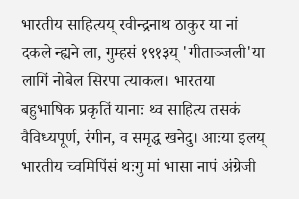भारतीय साहित्यय् रवीन्द्रनाथ ठाकुर या नां दकले न्ह्यने ला, गुम्हसं १९१३य् 'गीताञ्जली'या लागिं नोबेल सिरपा त्याकल। भारतया बहुभाषिक प्रकृतिं यानाः थ्व साहित्य तसकं वैविध्यपूर्ण, रंगीन, व समृद्ध खनेदु। आःया इलय् भारतीय च्वमिपिंसं थःगु मां भासा नापं अंग्रेजी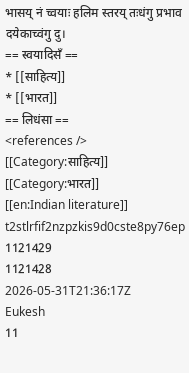भासय् नं च्वयाः हलिम स्तरय् तःधंगु प्रभाव दयेकाच्वंगु दु।
== स्वयादिसँ ==
* [[साहित्य]]
* [[भारत]]
== लिधंसा ==
<references />
[[Category:साहित्य]]
[[Category:भारत]]
[[en:Indian literature]]
t2stlrfif2nzpzkis9d0cste8py76ep
1121429
1121428
2026-05-31T21:36:17Z
Eukesh
11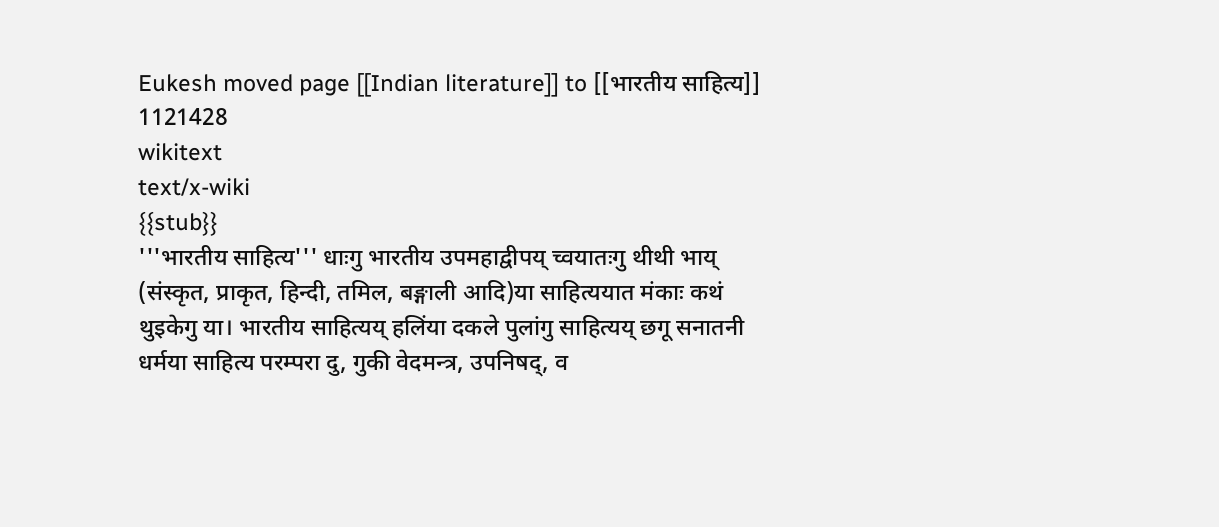Eukesh moved page [[Indian literature]] to [[भारतीय साहित्य]]
1121428
wikitext
text/x-wiki
{{stub}}
'''भारतीय साहित्य''' धाःगु भारतीय उपमहाद्वीपय् च्वयातःगु थीथी भाय् (संस्कृत, प्राकृत, हिन्दी, तमिल, बङ्गाली आदि)या साहित्ययात मंकाः कथं थुइकेगु या। भारतीय साहित्यय् हलिंया दकले पुलांगु साहित्यय् छगू सनातनी धर्मया साहित्य परम्परा दु, गुकी वेदमन्त्र, उपनिषद्, व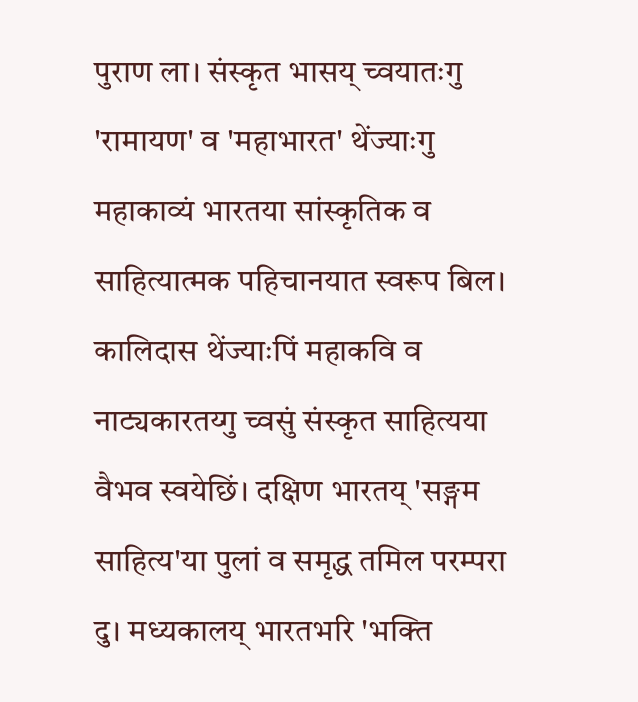पुराण ला। संस्कृत भासय् च्वयातःगु 'रामायण' व 'महाभारत' थेंज्याःगु महाकाव्यं भारतया सांस्कृतिक व साहित्यात्मक पहिचानयात स्वरूप बिल। कालिदास थेंज्याःपिं महाकवि व नाट्यकारतय्गु च्वसुं संस्कृत साहित्यया वैभव स्वयेछिं। दक्षिण भारतय् 'सङ्गम साहित्य'या पुलां व समृद्ध तमिल परम्परा दु। मध्यकालय् भारतभरि 'भक्ति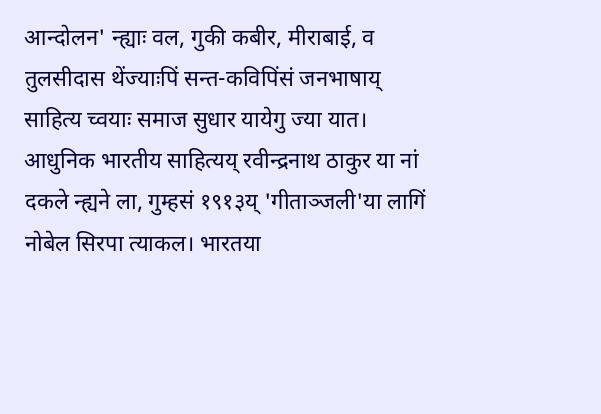आन्दोलन' न्ह्याः वल, गुकी कबीर, मीराबाई, व तुलसीदास थेंज्याःपिं सन्त-कविपिंसं जनभाषाय् साहित्य च्वयाः समाज सुधार यायेगु ज्या यात। आधुनिक भारतीय साहित्यय् रवीन्द्रनाथ ठाकुर या नां दकले न्ह्यने ला, गुम्हसं १९१३य् 'गीताञ्जली'या लागिं नोबेल सिरपा त्याकल। भारतया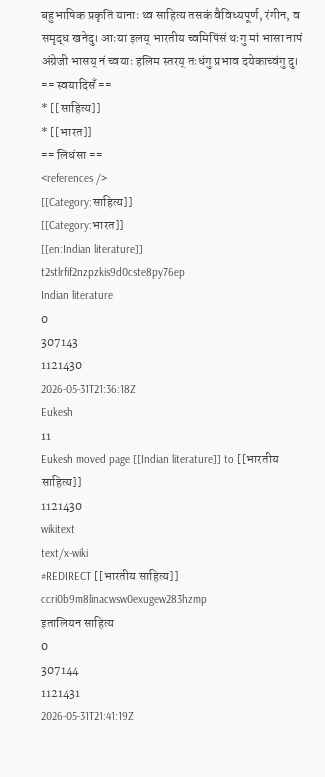बहुभाषिक प्रकृतिं यानाः थ्व साहित्य तसकं वैविध्यपूर्ण, रंगीन, व समृद्ध खनेदु। आःया इलय् भारतीय च्वमिपिंसं थःगु मां भासा नापं अंग्रेजी भासय् नं च्वयाः हलिम स्तरय् तःधंगु प्रभाव दयेकाच्वंगु दु।
== स्वयादिसँ ==
* [[साहित्य]]
* [[भारत]]
== लिधंसा ==
<references />
[[Category:साहित्य]]
[[Category:भारत]]
[[en:Indian literature]]
t2stlrfif2nzpzkis9d0cste8py76ep
Indian literature
0
307143
1121430
2026-05-31T21:36:18Z
Eukesh
11
Eukesh moved page [[Indian literature]] to [[भारतीय साहित्य]]
1121430
wikitext
text/x-wiki
#REDIRECT [[भारतीय साहित्य]]
ccri0b9m8linacwsw0exugew283hzmp
इतालियन साहित्य
0
307144
1121431
2026-05-31T21:41:19Z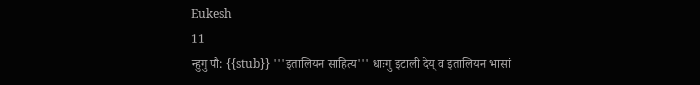Eukesh
11
न्हुगु पौ: {{stub}} '''इतालियन साहित्य''' धाःगु इटाली देय् व इतालियन भासां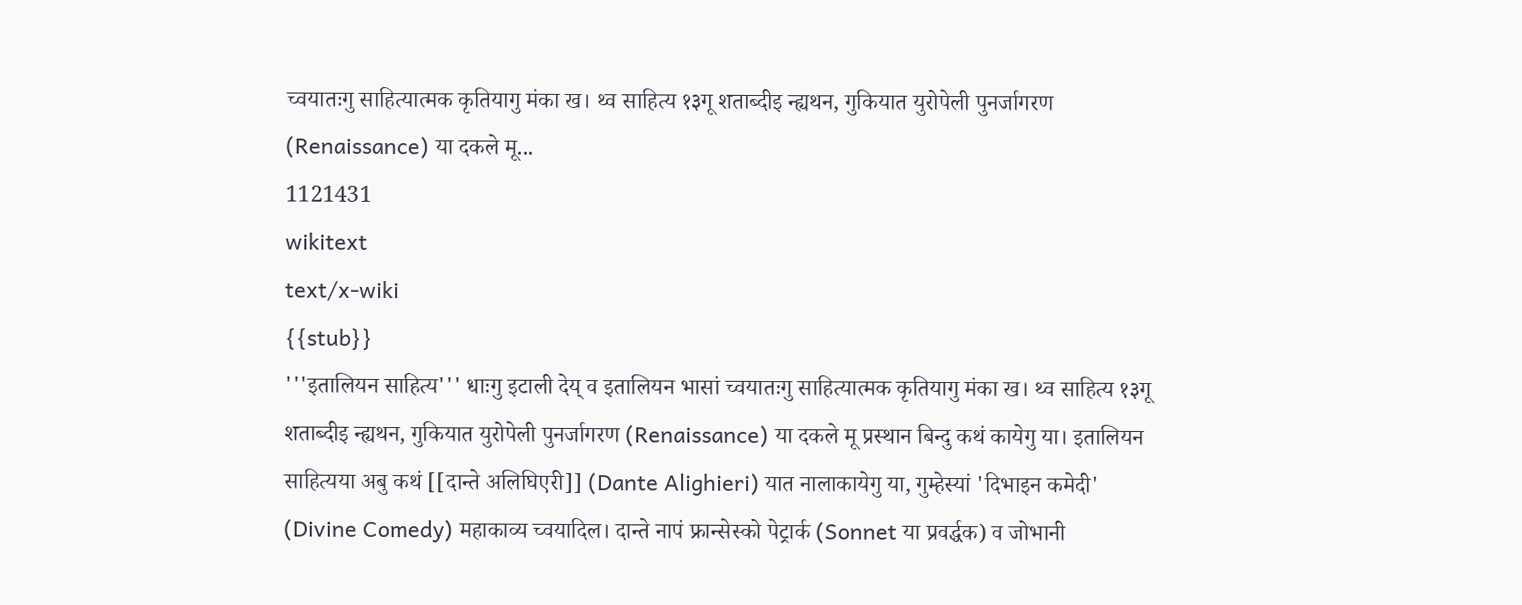च्वयातःगु साहित्यात्मक कृतियागु मंका ख। थ्व साहित्य १३गू शताब्दीइ न्ह्यथन, गुकियात युरोपेली पुनर्जागरण (Renaissance) या दकले मू...
1121431
wikitext
text/x-wiki
{{stub}}
'''इतालियन साहित्य''' धाःगु इटाली देय् व इतालियन भासां च्वयातःगु साहित्यात्मक कृतियागु मंका ख। थ्व साहित्य १३गू शताब्दीइ न्ह्यथन, गुकियात युरोपेली पुनर्जागरण (Renaissance) या दकले मू प्रस्थान बिन्दु कथं कायेगु या। इतालियन साहित्यया अबु कथं [[दान्ते अलिघिएरी]] (Dante Alighieri) यात नालाकायेगु या, गुम्हेस्यां 'दिभाइन कमेदी' (Divine Comedy) महाकाव्य च्वयादिल। दान्ते नापं फ्रान्सेस्को पेट्रार्क (Sonnet या प्रवर्द्धक) व जोभानी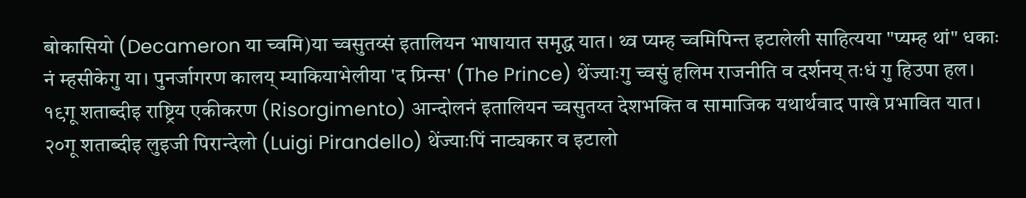बोकासियो (Decameron या च्वमि)या च्वसुतय्सं इतालियन भाषायात समृद्ध यात। थ्व प्यम्ह च्वमिपिन्त इटालेली साहित्यया "प्यम्ह थां" धकाः नं म्हसीकेगु या। पुनर्जागरण कालय् म्याकियाभेलीया 'द प्रिन्स' (The Prince) थेंज्याःगु च्वसुं हलिम राजनीति व दर्शनय् तःधं गु हिउपा हल। १९गू शताब्दीइ राष्ट्रिय एकीकरण (Risorgimento) आन्दोलनं इतालियन च्वसुतय्त देशभक्ति व सामाजिक यथार्थवाद पाखे प्रभावित यात। २०गू शताब्दीइ लुइजी पिरान्देलो (Luigi Pirandello) थेंज्याःपिं नाट्यकार व इटालो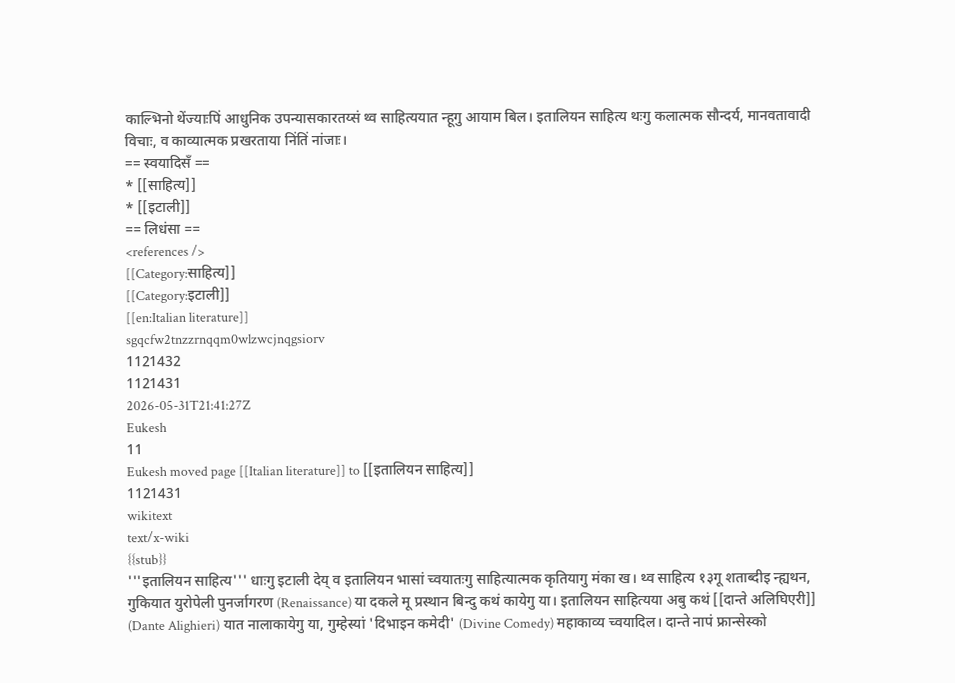काल्भिनो थेंज्याःपिं आधुनिक उपन्यासकारतय्सं थ्व साहित्ययात न्हूगु आयाम बिल। इतालियन साहित्य थःगु कलात्मक सौन्दर्य, मानवतावादी विचाः, व काव्यात्मक प्रखरताया निंतिं नांजाः।
== स्वयादिसँ ==
* [[साहित्य]]
* [[इटाली]]
== लिधंसा ==
<references />
[[Category:साहित्य]]
[[Category:इटाली]]
[[en:Italian literature]]
sgqcfw2tnzzrnqqm0wlzwcjnqgsiorv
1121432
1121431
2026-05-31T21:41:27Z
Eukesh
11
Eukesh moved page [[Italian literature]] to [[इतालियन साहित्य]]
1121431
wikitext
text/x-wiki
{{stub}}
'''इतालियन साहित्य''' धाःगु इटाली देय् व इतालियन भासां च्वयातःगु साहित्यात्मक कृतियागु मंका ख। थ्व साहित्य १३गू शताब्दीइ न्ह्यथन, गुकियात युरोपेली पुनर्जागरण (Renaissance) या दकले मू प्रस्थान बिन्दु कथं कायेगु या। इतालियन साहित्यया अबु कथं [[दान्ते अलिघिएरी]] (Dante Alighieri) यात नालाकायेगु या, गुम्हेस्यां 'दिभाइन कमेदी' (Divine Comedy) महाकाव्य च्वयादिल। दान्ते नापं फ्रान्सेस्को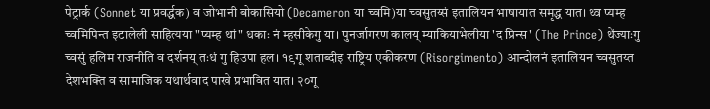पेट्रार्क (Sonnet या प्रवर्द्धक) व जोभानी बोकासियो (Decameron या च्वमि)या च्वसुतय्सं इतालियन भाषायात समृद्ध यात। थ्व प्यम्ह च्वमिपिन्त इटालेली साहित्यया "प्यम्ह थां" धकाः नं म्हसीकेगु या। पुनर्जागरण कालय् म्याकियाभेलीया 'द प्रिन्स' (The Prince) थेंज्याःगु च्वसुं हलिम राजनीति व दर्शनय् तःधं गु हिउपा हल। १९गू शताब्दीइ राष्ट्रिय एकीकरण (Risorgimento) आन्दोलनं इतालियन च्वसुतय्त देशभक्ति व सामाजिक यथार्थवाद पाखे प्रभावित यात। २०गू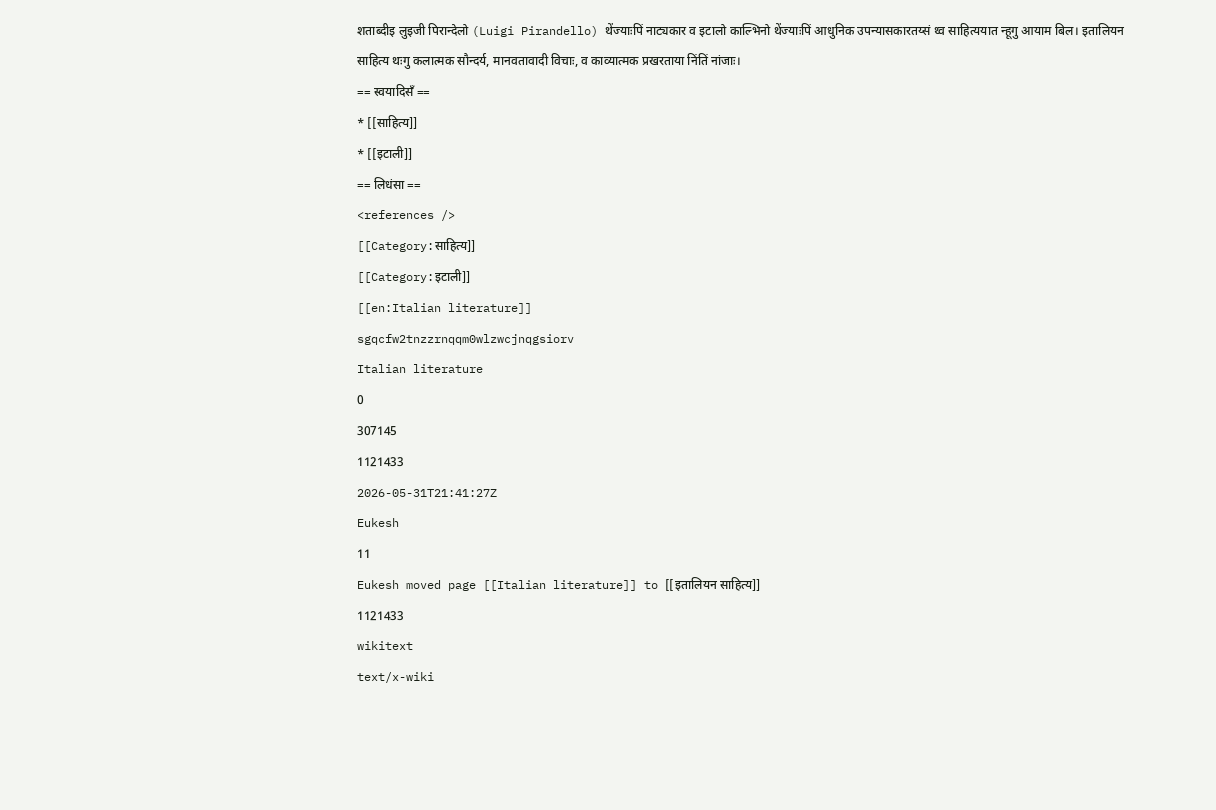शताब्दीइ लुइजी पिरान्देलो (Luigi Pirandello) थेंज्याःपिं नाट्यकार व इटालो काल्भिनो थेंज्याःपिं आधुनिक उपन्यासकारतय्सं थ्व साहित्ययात न्हूगु आयाम बिल। इतालियन साहित्य थःगु कलात्मक सौन्दर्य, मानवतावादी विचाः, व काव्यात्मक प्रखरताया निंतिं नांजाः।
== स्वयादिसँ ==
* [[साहित्य]]
* [[इटाली]]
== लिधंसा ==
<references />
[[Category:साहित्य]]
[[Category:इटाली]]
[[en:Italian literature]]
sgqcfw2tnzzrnqqm0wlzwcjnqgsiorv
Italian literature
0
307145
1121433
2026-05-31T21:41:27Z
Eukesh
11
Eukesh moved page [[Italian literature]] to [[इतालियन साहित्य]]
1121433
wikitext
text/x-wiki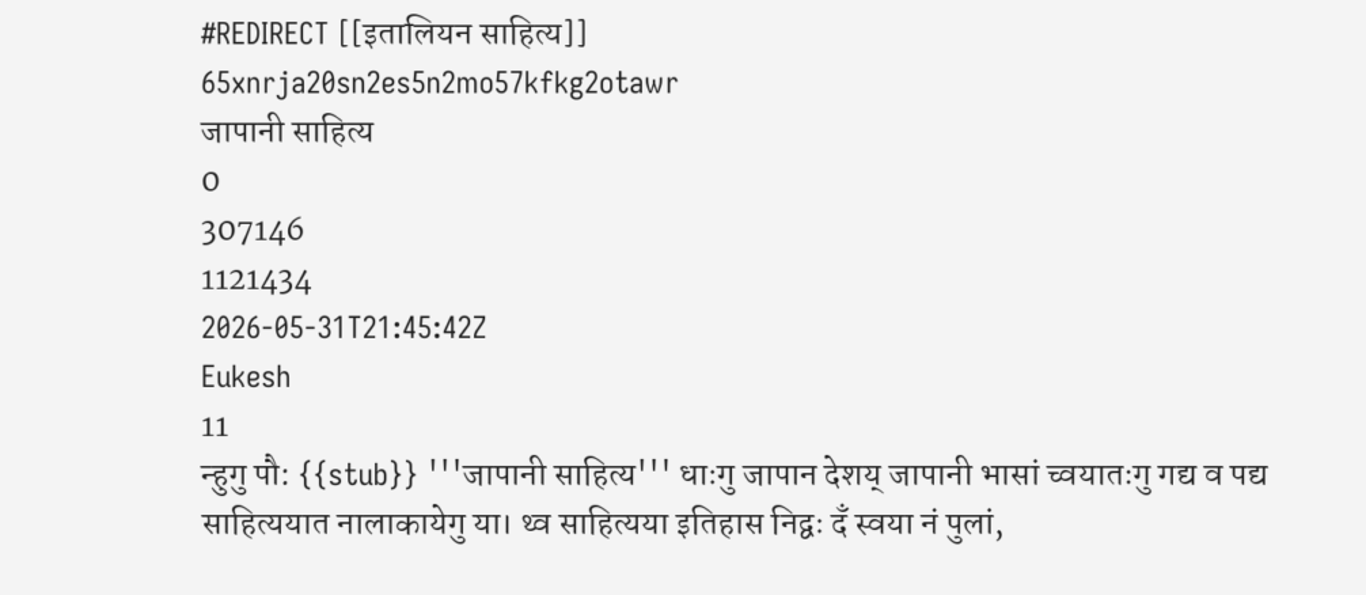#REDIRECT [[इतालियन साहित्य]]
65xnrja20sn2es5n2mo57kfkg2otawr
जापानी साहित्य
0
307146
1121434
2026-05-31T21:45:42Z
Eukesh
11
न्हुगु पौ: {{stub}} '''जापानी साहित्य''' धाःगु जापान देशय् जापानी भासां च्वयातःगु गद्य व पद्य साहित्ययात नालाकायेगु या। थ्व साहित्यया इतिहास निद्वः दँ स्वया नं पुलां,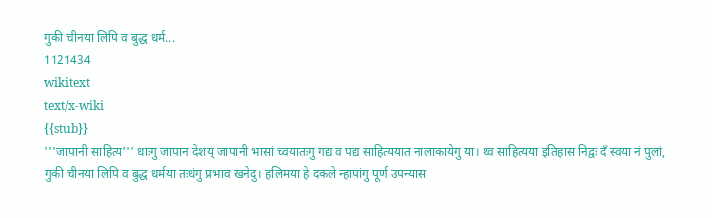गुकी चीनया लिपि व बुद्ध धर्म...
1121434
wikitext
text/x-wiki
{{stub}}
'''जापानी साहित्य''' धाःगु जापान देशय् जापानी भासां च्वयातःगु गद्य व पद्य साहित्ययात नालाकायेगु या। थ्व साहित्यया इतिहास निद्वः दँ स्वया नं पुलां, गुकी चीनया लिपि व बुद्ध धर्मया तःधंगु प्रभाव खनेदु। हलिमया हे दकले न्हापांगु पूर्ण उपन्यास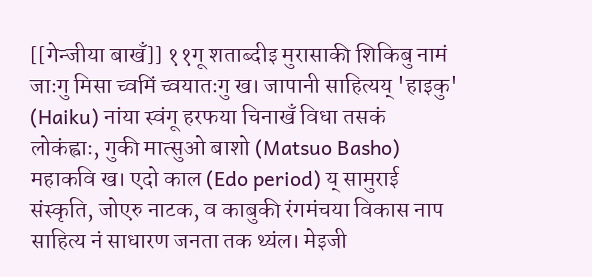[[गेन्जीया बाखँ]] ११गू शताब्दीइ मुरासाकी शिकिबु नामं जाःगु मिसा च्वमिं च्वयातःगु ख। जापानी साहित्यय् 'हाइकु' (Haiku) नांया स्वंगू हरफया चिनाखँ विधा तसकं लोकंह्वाः, गुकी मात्सुओ बाशो (Matsuo Basho) महाकवि ख। एदो काल (Edo period) य् सामुराई संस्कृति, जोएरु नाटक, व काबुकी रंगमंचया विकास नाप साहित्य नं साधारण जनता तक थ्यंल। मेइजी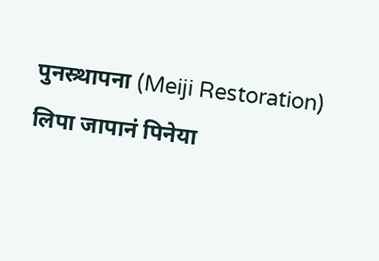पुनस्र्थापना (Meiji Restoration) लिपा जापानं पिनेया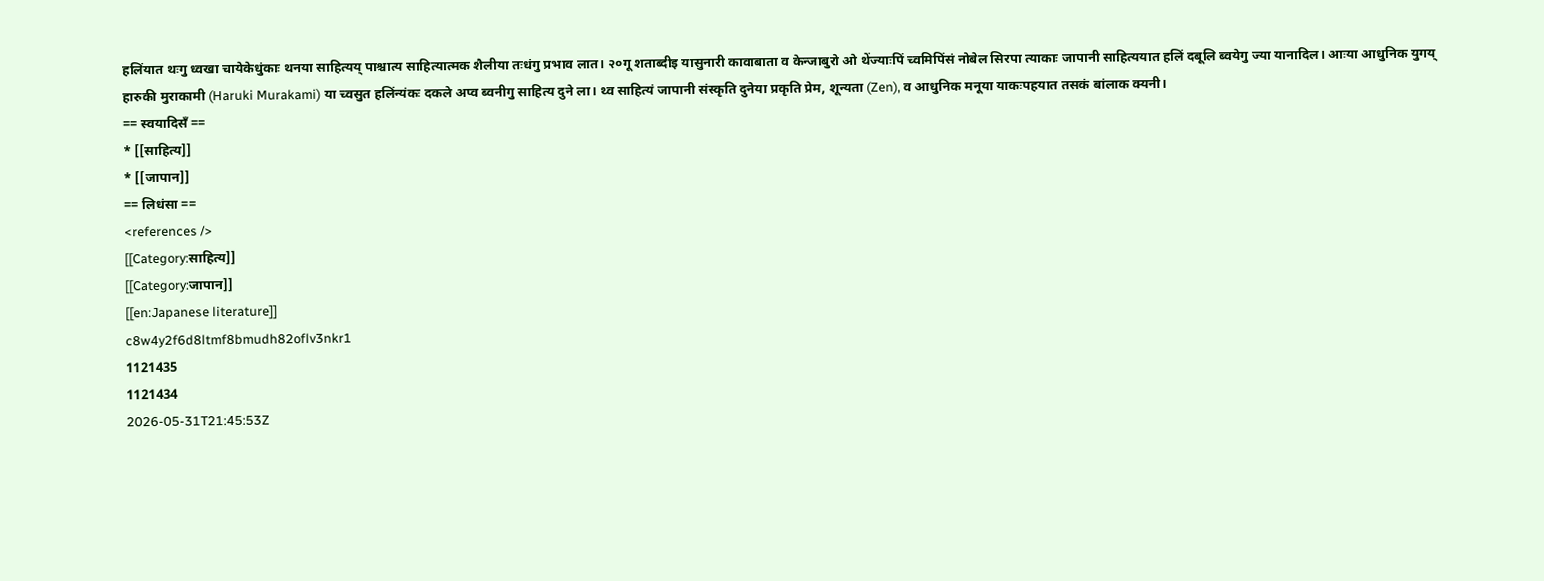हलिंयात थःगु ध्वखा चायेकेधुंकाः थनया साहित्यय् पाश्चात्य साहित्यात्मक शैलीया तःधंगु प्रभाव लात। २०गू शताब्दीइ यासुनारी कावाबाता व केन्जाबुरो ओ थेंज्याःपिं च्वमिपिंसं नोबेल सिरपा त्याकाः जापानी साहित्ययात हलिं दबूलि ब्वयेगु ज्या यानादिल। आःया आधुनिक युगय् हारुकी मुराकामी (Haruki Murakami) या च्वसुत हलिंन्यंकः दकले अप्व ब्वनीगु साहित्य दुने ला। थ्व साहित्यं जापानी संस्कृति दुनेया प्रकृति प्रेम, शून्यता (Zen), व आधुनिक मनूया याकःपहयात तसकं बांलाक क्यनी।
== स्वयादिसँ ==
* [[साहित्य]]
* [[जापान]]
== लिधंसा ==
<references />
[[Category:साहित्य]]
[[Category:जापान]]
[[en:Japanese literature]]
c8w4y2f6d8ltmf8bmudh82oflv3nkr1
1121435
1121434
2026-05-31T21:45:53Z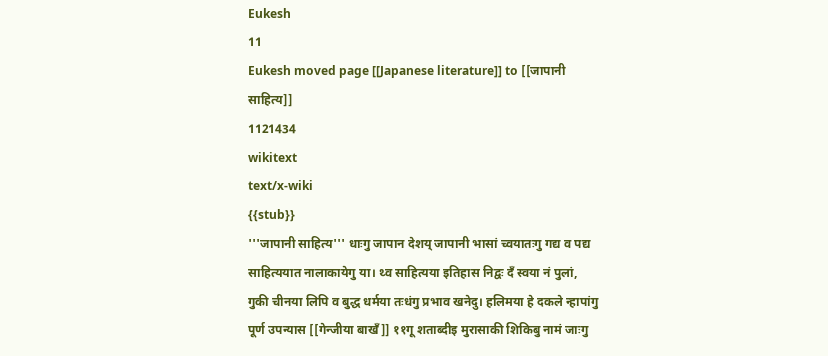Eukesh
11
Eukesh moved page [[Japanese literature]] to [[जापानी साहित्य]]
1121434
wikitext
text/x-wiki
{{stub}}
'''जापानी साहित्य''' धाःगु जापान देशय् जापानी भासां च्वयातःगु गद्य व पद्य साहित्ययात नालाकायेगु या। थ्व साहित्यया इतिहास निद्वः दँ स्वया नं पुलां, गुकी चीनया लिपि व बुद्ध धर्मया तःधंगु प्रभाव खनेदु। हलिमया हे दकले न्हापांगु पूर्ण उपन्यास [[गेन्जीया बाखँ]] ११गू शताब्दीइ मुरासाकी शिकिबु नामं जाःगु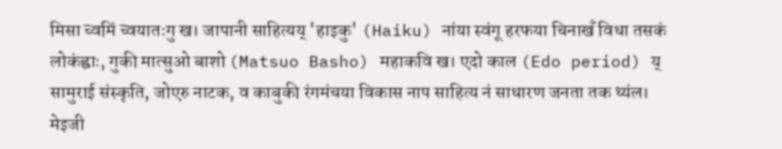मिसा च्वमिं च्वयातःगु ख। जापानी साहित्यय् 'हाइकु' (Haiku) नांया स्वंगू हरफया चिनाखँ विधा तसकं लोकंह्वाः, गुकी मात्सुओ बाशो (Matsuo Basho) महाकवि ख। एदो काल (Edo period) य् सामुराई संस्कृति, जोएरु नाटक, व काबुकी रंगमंचया विकास नाप साहित्य नं साधारण जनता तक थ्यंल। मेइजी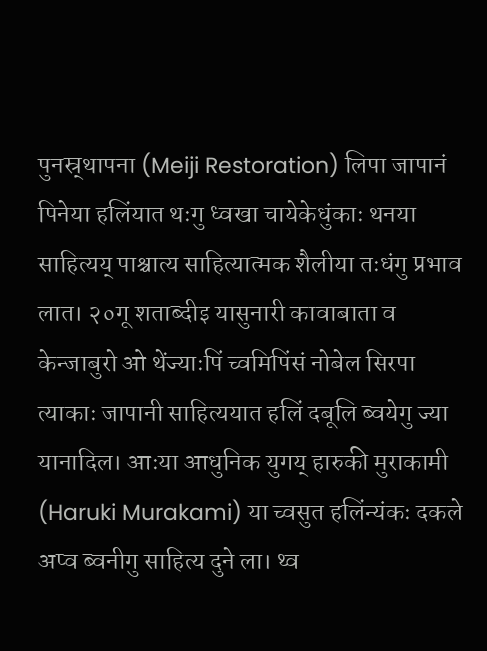पुनस्र्थापना (Meiji Restoration) लिपा जापानं पिनेया हलिंयात थःगु ध्वखा चायेकेधुंकाः थनया साहित्यय् पाश्चात्य साहित्यात्मक शैलीया तःधंगु प्रभाव लात। २०गू शताब्दीइ यासुनारी कावाबाता व केन्जाबुरो ओ थेंज्याःपिं च्वमिपिंसं नोबेल सिरपा त्याकाः जापानी साहित्ययात हलिं दबूलि ब्वयेगु ज्या यानादिल। आःया आधुनिक युगय् हारुकी मुराकामी (Haruki Murakami) या च्वसुत हलिंन्यंकः दकले अप्व ब्वनीगु साहित्य दुने ला। थ्व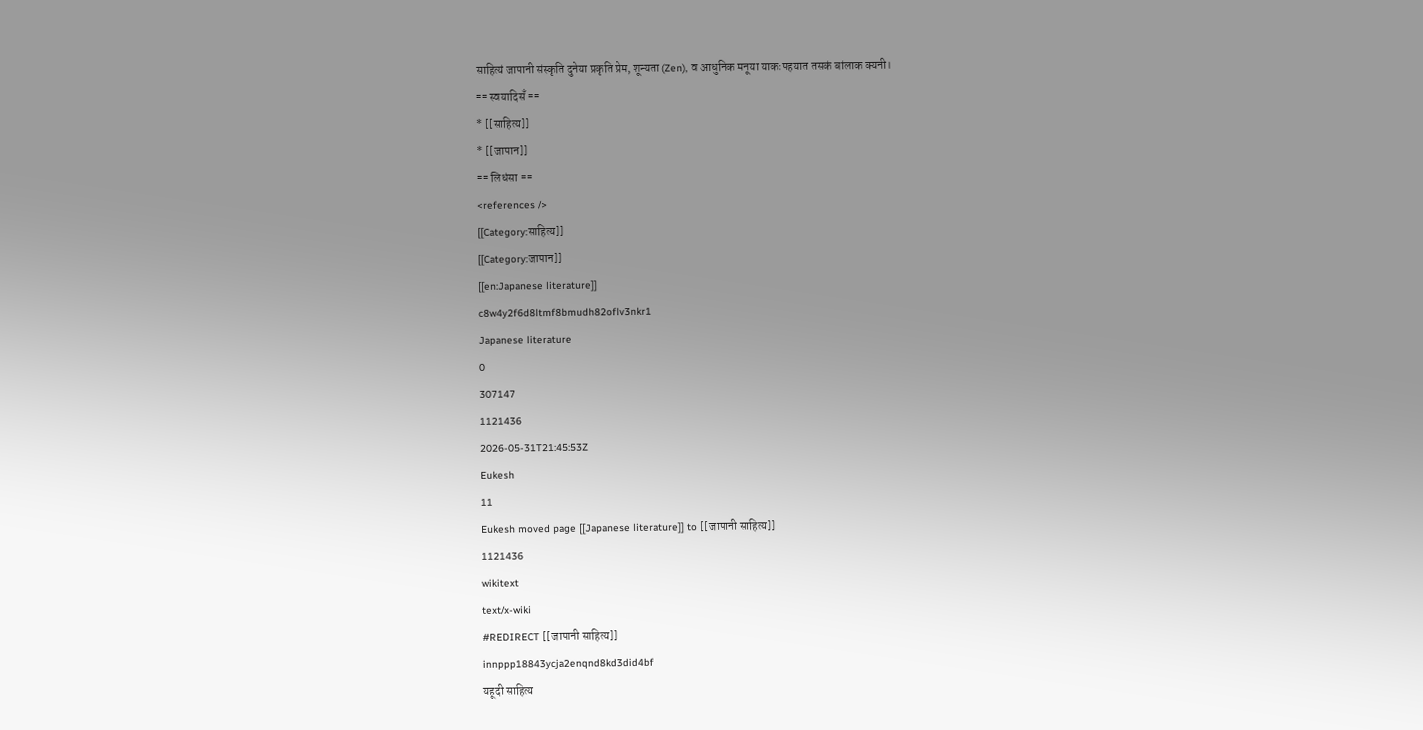साहित्यं जापानी संस्कृति दुनेया प्रकृति प्रेम, शून्यता (Zen), व आधुनिक मनूया याकःपहयात तसकं बांलाक क्यनी।
== स्वयादिसँ ==
* [[साहित्य]]
* [[जापान]]
== लिधंसा ==
<references />
[[Category:साहित्य]]
[[Category:जापान]]
[[en:Japanese literature]]
c8w4y2f6d8ltmf8bmudh82oflv3nkr1
Japanese literature
0
307147
1121436
2026-05-31T21:45:53Z
Eukesh
11
Eukesh moved page [[Japanese literature]] to [[जापानी साहित्य]]
1121436
wikitext
text/x-wiki
#REDIRECT [[जापानी साहित्य]]
innppp18843ycja2enqnd8kd3did4bf
यहूदी साहित्य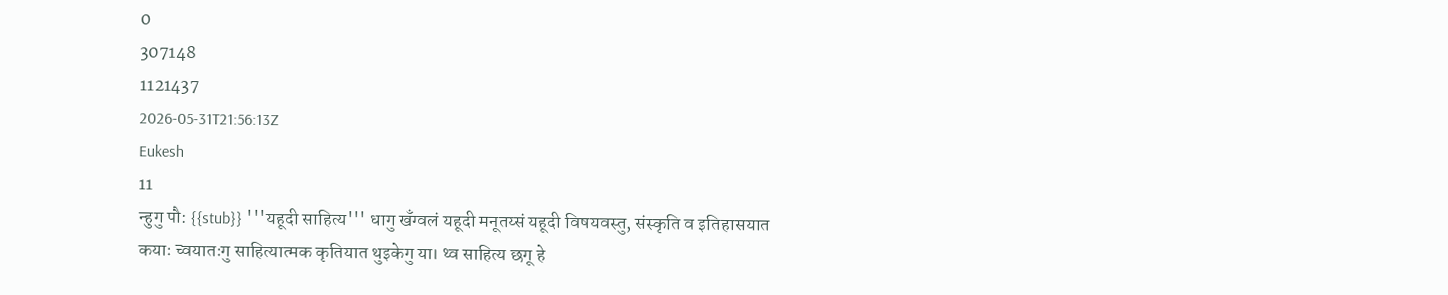0
307148
1121437
2026-05-31T21:56:13Z
Eukesh
11
न्हुगु पौ: {{stub}} '''यहूदी साहित्य''' धागु खँग्वलं यहूदी मनूतय्सं यहूदी विषयवस्तु, संस्कृति व इतिहासयात कयाः च्वयातःगु साहित्यात्मक कृतियात थुइकेगु या। थ्व साहित्य छगू हे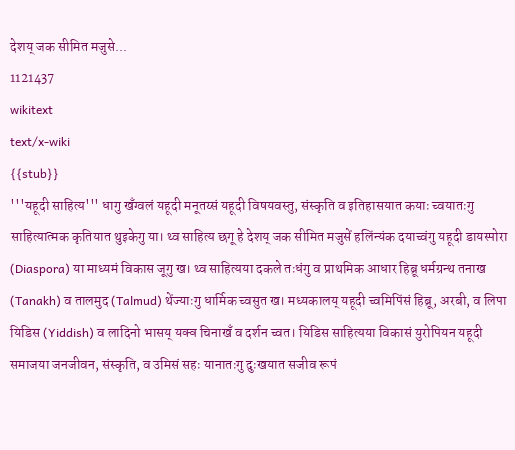देशय् जक सीमित मजुसे...
1121437
wikitext
text/x-wiki
{{stub}}
'''यहूदी साहित्य''' धागु खँग्वलं यहूदी मनूतय्सं यहूदी विषयवस्तु, संस्कृति व इतिहासयात कयाः च्वयातःगु साहित्यात्मक कृतियात थुइकेगु या। थ्व साहित्य छगू हे देशय् जक सीमित मजुसें हलिंन्यंक दयाच्वंगु यहूदी डायस्पोरा (Diaspora) या माध्यमं विकास जूगु ख। थ्व साहित्यया दकले तःधंगु व प्राथमिक आधार हिब्रू धर्मग्रन्थ तनाख (Tanakh) व तालमुद (Talmud) थेंज्याःगु धार्मिक च्वसुत ख। मध्यकालय् यहूदी च्वमिपिंसं हिब्रू, अरबी, व लिपा यिडिस (Yiddish) व लादिनो भासय् यक्व चिनाखँ व दर्शन च्वत। यिडिस साहित्यया विकासं युरोपियन यहूदी समाजया जनजीवन, संस्कृति, व उमिसं सहः यानातःगु दुःखयात सजीव रूपं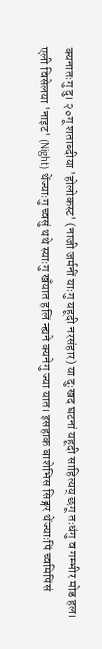क्यनातःगु दु। २०गू शताब्दीया 'होलोकस्ट' (नाजी जर्मनीं याःगु यहूदी नरसंहार) या दुःखद घटनां यहूदी साहित्यय् छगू तःधंगु व गम्भीर मोड हल। एली विसेलया 'नाइट' (Night) थेंज्याःगु च्वसुं थथे स्याःगु खँयात हलिं न्ह्यने क्यनेगु ज्या यात। इसहाक बाशेभिस सिङ्गर थेंज्याःपिं च्वमिपिंसं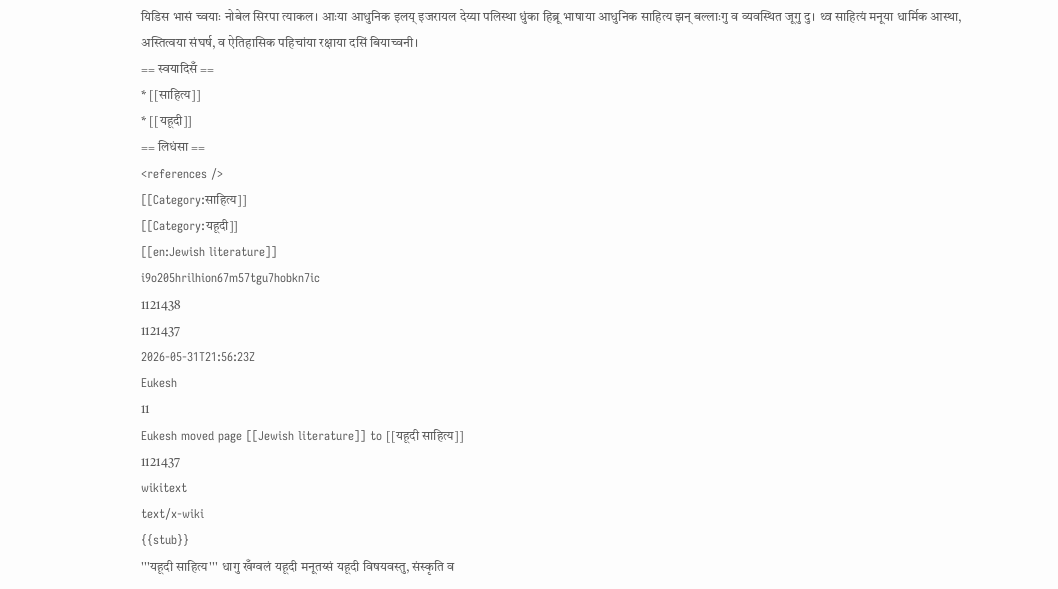यिडिस भासं च्वयाः नोबेल सिरपा त्याकल। आःया आधुनिक इलय् इजरायल देय्या पलिस्था धुंका हिब्रू भाषाया आधुनिक साहित्य झन् बल्लाःगु व व्यवस्थित जूगु दु। थ्व साहित्यं मनूया धार्मिक आस्था, अस्तित्वया संघर्ष, व ऐतिहासिक पहिचांया रक्षाया दसिं बियाच्वनी।
== स्वयादिसँ ==
* [[साहित्य]]
* [[यहूदी]]
== लिधंसा ==
<references />
[[Category:साहित्य]]
[[Category:यहूदी]]
[[en:Jewish literature]]
i9o205hrilhion67m57tgu7hobkn7ic
1121438
1121437
2026-05-31T21:56:23Z
Eukesh
11
Eukesh moved page [[Jewish literature]] to [[यहूदी साहित्य]]
1121437
wikitext
text/x-wiki
{{stub}}
'''यहूदी साहित्य''' धागु खँग्वलं यहूदी मनूतय्सं यहूदी विषयवस्तु, संस्कृति व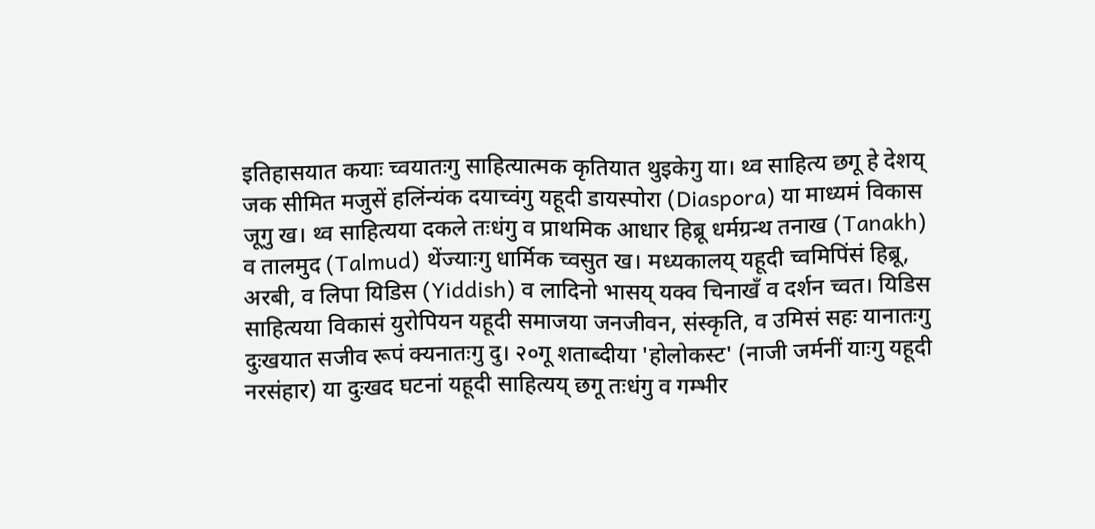इतिहासयात कयाः च्वयातःगु साहित्यात्मक कृतियात थुइकेगु या। थ्व साहित्य छगू हे देशय् जक सीमित मजुसें हलिंन्यंक दयाच्वंगु यहूदी डायस्पोरा (Diaspora) या माध्यमं विकास जूगु ख। थ्व साहित्यया दकले तःधंगु व प्राथमिक आधार हिब्रू धर्मग्रन्थ तनाख (Tanakh) व तालमुद (Talmud) थेंज्याःगु धार्मिक च्वसुत ख। मध्यकालय् यहूदी च्वमिपिंसं हिब्रू, अरबी, व लिपा यिडिस (Yiddish) व लादिनो भासय् यक्व चिनाखँ व दर्शन च्वत। यिडिस साहित्यया विकासं युरोपियन यहूदी समाजया जनजीवन, संस्कृति, व उमिसं सहः यानातःगु दुःखयात सजीव रूपं क्यनातःगु दु। २०गू शताब्दीया 'होलोकस्ट' (नाजी जर्मनीं याःगु यहूदी नरसंहार) या दुःखद घटनां यहूदी साहित्यय् छगू तःधंगु व गम्भीर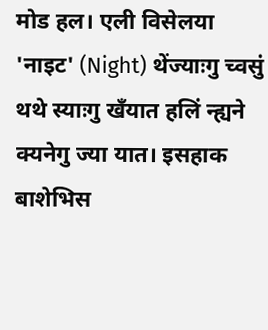मोड हल। एली विसेलया 'नाइट' (Night) थेंज्याःगु च्वसुं थथे स्याःगु खँयात हलिं न्ह्यने क्यनेगु ज्या यात। इसहाक बाशेभिस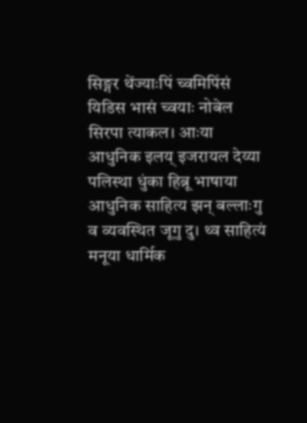सिङ्गर थेंज्याःपिं च्वमिपिंसं यिडिस भासं च्वयाः नोबेल सिरपा त्याकल। आःया आधुनिक इलय् इजरायल देय्या पलिस्था धुंका हिब्रू भाषाया आधुनिक साहित्य झन् बल्लाःगु व व्यवस्थित जूगु दु। थ्व साहित्यं मनूया धार्मिक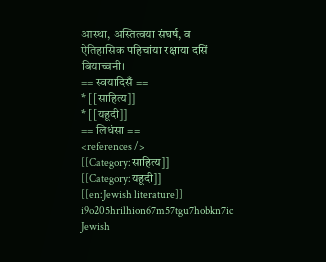आस्था, अस्तित्वया संघर्ष, व ऐतिहासिक पहिचांया रक्षाया दसिं बियाच्वनी।
== स्वयादिसँ ==
* [[साहित्य]]
* [[यहूदी]]
== लिधंसा ==
<references />
[[Category:साहित्य]]
[[Category:यहूदी]]
[[en:Jewish literature]]
i9o205hrilhion67m57tgu7hobkn7ic
Jewish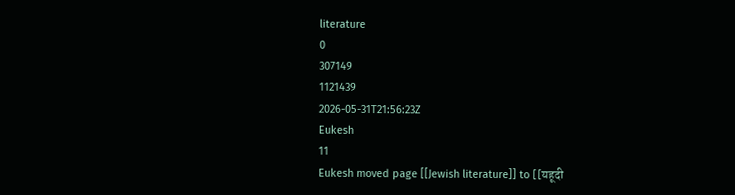literature
0
307149
1121439
2026-05-31T21:56:23Z
Eukesh
11
Eukesh moved page [[Jewish literature]] to [[यहूदी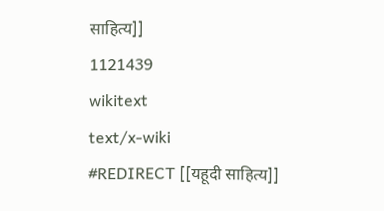साहित्य]]
1121439
wikitext
text/x-wiki
#REDIRECT [[यहूदी साहित्य]]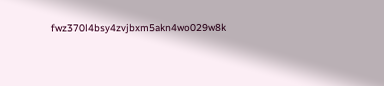fwz370l4bsy4zvjbxm5akn4wo029w8k